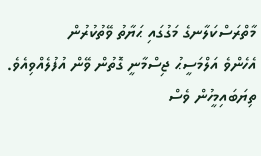މާތްރަސްކަލާނގެ މަގުގައި ޙަޔާތު ވޭތުކުރުން
އެހެންވެ އަލްމަސީޙު ޖިސްމާނީ ގޮތުން ވޭން އުފުލެއްވިއެވެ. ތިޔަބައިމީހުން ވެސް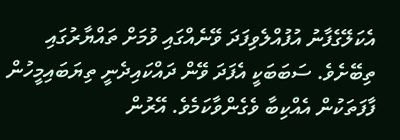އެކަލޭގެފާނު އުފުއްލެވިފަދަ ވޭނެއްގައި ވުމަށް ތައްޔާރުގައި ތިބޭށެވެ. ސަބަބަކީ އެފަދަ ވޭން ދައްކައިދެނީ ތިޔަބައިމީހުން ފާފަތަކުން އެއްކިބާ ވެގެންވާކަމެވެ. އޭރުން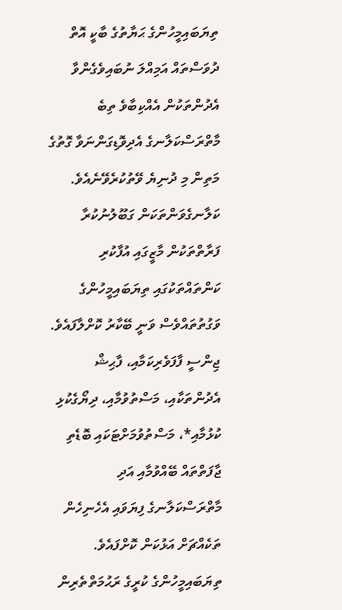ތިޔަބައިމީހުންގެ ޙަޔާތުގެ ބާކީ އޮތް ދުވަސްތައް އަމިއްލަ ނުބައިވެގެންވާ އެދުންތަކުން އެއްކިބާވެ ތިބެ މާތްރަސްކަލާނގެ އެދިވޮޑިގަންނަވާ ގޮތުގެ މަތިން މި ދުނިޔެ ވޭތުކުރެވޭނެއެވެ. ކަލާނގެވަންތަކަން ގަބޫލުނުކުރާ ފަރާތްތަކުން މާޒީގައި އުފާކުރި ކަންތައްތަކުގައި ތިޔަބައިމީހުންގެ ވަގުތުތައްވެސް ވަނީ ބޭކާރު ކޮށްލާފައެވެ. ޖިންސީ ފާފަވެރިކަމާއި، ފާޙިޝް އެދުންތަކާއި، މަސްތުވުމާއި، ދިޔޯގެކުޅި ކުޅުމާއި*، މަސްތުވުމަށްޓަކައި ބޮޑެތި ޖާފަތްތައް ބޭއްވުމާއި އަދި މާތްރަސްކަލާނގެ ފިޔަވައި އެހެނިހެން ތަކެއްޗަށް އަޅުކަން ކޮށްފައެވެ.
ތިޔަބައިމީހުންގެ ކުރީގެ ރަޙުމަތްތެރިން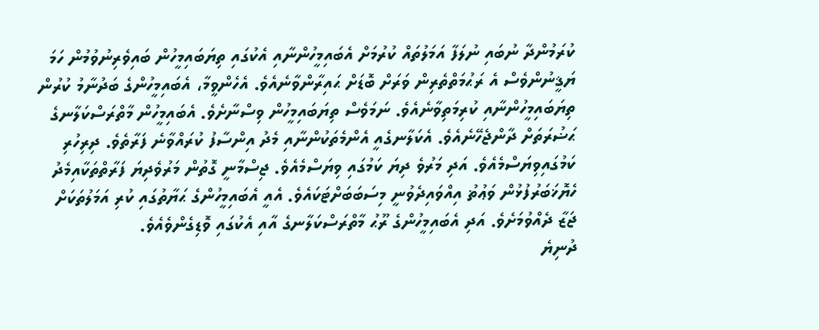ކުރަމުންދާ ނުބައި ނުލަފާ އަމަލުތައް ކުރުމަށް އެބައިމީހުންނާއި އެކުގައި ތިޔަބައިމީހުން ބައިވެރިނުވުމުން ހަމަ ޔަޤީނުންވެސް އެ ރަޙުމަތްތެރިން ވަރަށް ބޮޑަށް ޙައިރާންވާނެއެވެ. އެހެންވީމާ، އެބައިމީހުންގެ ބަދުނާމު ކުރުން ތިޔަބައިމީހުންނާއި ކުރިމަތިވާނެއެވެ. ނަމަވެސް ތިޔަބައިމީހުން ވިސްނާށެވެ. އެބައިމީހުން މާތްރަސްކަލާނގެ ޙަޟުރަތަށް ދާންޖެހޭނެއެވެ. އެކަލާނގެއީ އެންމެތަކުންނާއި މެދު އިންސާފު ކުރައްވާނެ ފަރާތެވެ. ދިރިހުރި ކަމުގައިވިޔަސްމެއެވެ. އަދި މަރުވެ ދިޔަ ކަމުގައި ވިޔަސްމެއެވެ. ޖިސްމާނީ ގޮތުން މަރުވެދިޔަ ފަރާތްތަކާއިމެދު ހެޔޮޚަބަރުފުޅުން ވަޢުޡު އިއްވައިދެވުނީ މިސަބަބަށްޓަކައެވެ. އެއީ އެބައިމީހުންގެ ޙަޔާތުގައި ކުރި އަމަލުތަކަށް ޖަޒާ ދެއްވުމަށެވެ. އަދި އެބައިމީހުންގެ ރޫޙު މާތްރަސްކަލާނގެ އާއި އެކުގައި ވޮޑިގެންވެއެވެ.
ދުނިޔެ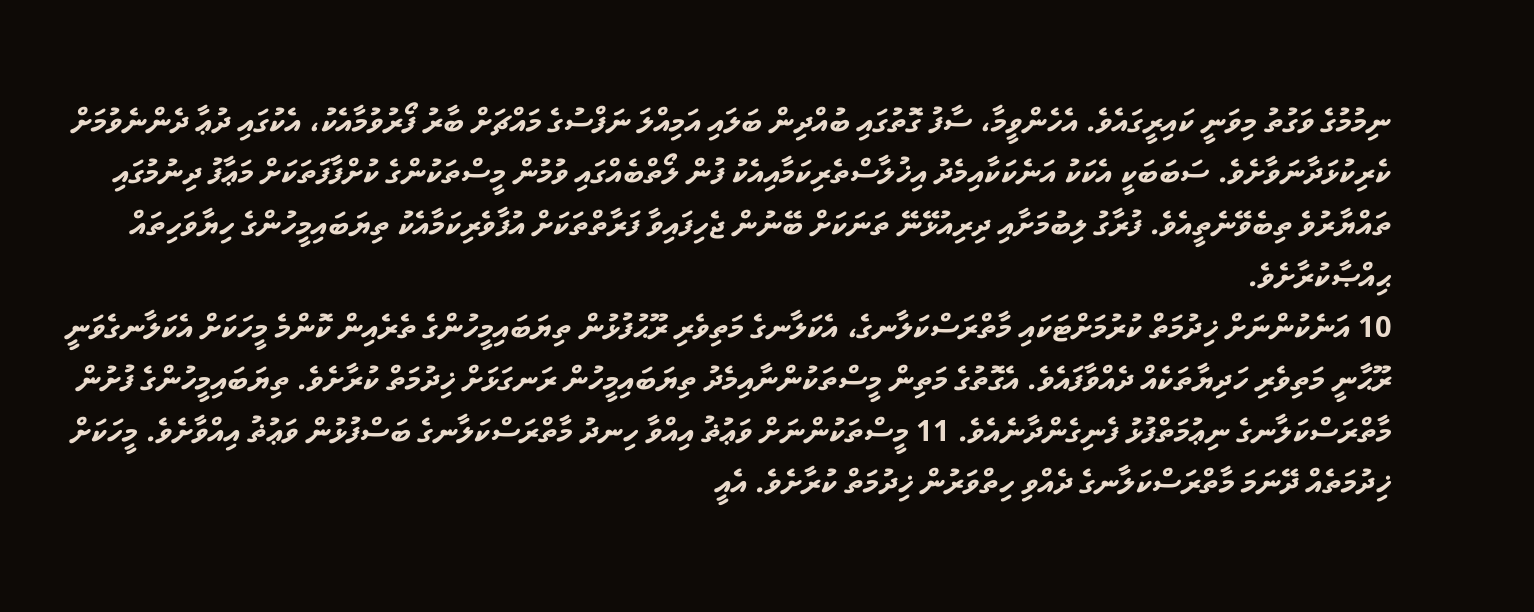ނިމުމުގެ ވަގުތު މިވަނީ ކައިރީގައެވެ. އެހެންވީމާ، ސާފު ގޮތުގައި ބުއްދިން ބަލައި އަމިއްލަ ނަފްސުގެ މައްޗަށް ބާރު ފޯރުވުމާއެކު، އެކުގައި ދުޢާ ދެންނެވުމަށް ކެރިކުޅަދާނަވާށެވެ. ސަބަބަކީ އެކަކު އަނެކަކާއިމެދު އިޚުލާސްތެރިކަމާއިއެކު ފުން ލޯތްބެއްގައި ވުމުން މީސްތަކުންގެ ކުށްފާފަތަކަށް މަޢާފު ދިނުމުގައި ތައްޔާރުވެ ތިބެވޭނެތީއެވެ. ފުރާގު ލިބުމަށާއި ދިރިއުޅޭނޭ ތަނަކަށް ބޭނުން ޖެހިފައިވާ ފަރާތްތަކަށް އުފާވެރިކަމާއެކު ތިޔަބައިމީހުންގެ ހިޔާވަހިތައް ޙިއްޞާކުރާށެވެ.
10 އަނެކުންނަށް ޚިދުމަތް ކުރުމަށްޓަކައި މާތްރަސްކަލާނގެ، އެކަލާނގެ މަތިވެރި ރޫޙުފުޅުން ތިޔަބައިމީހުންގެ ތެރެއިން ކޮންމެ މީހަކަށް އެކަލާނގެވަނީ ރޫޙާނީ މަތިވެރި ހަދިޔާތަކެއް ދެއްވާފައެވެ. އެގޮތުގެ މަތިން މީސްތަކުންނާއިމެދު ތިޔަބައިމީހުން ރަނގަޅަށް ޚިދުމަތް ކުރާށެވެ. ތިޔަބައިމީހުންގެ ފުށުން މާތްރަސްކަލާނގެ ނިޢުމަތްފުޅު ފެނިގެންދާނެއެވެ. 11 މީސްތަކުންނަށް ވަޢުޡު އިއްވާ ހިނދު މާތްރަސްކަލާނގެ ބަސްފުޅުން ވަޢުޡު އިއްވާށެވެ. މީހަކަށް ޚިދުމަތެއް ދޭނަމަ މާތްރަސްކަލާނގެ ދެއްވި ހިތްވަރުން ޚިދުމަތް ކުރާށެވެ. އެއީ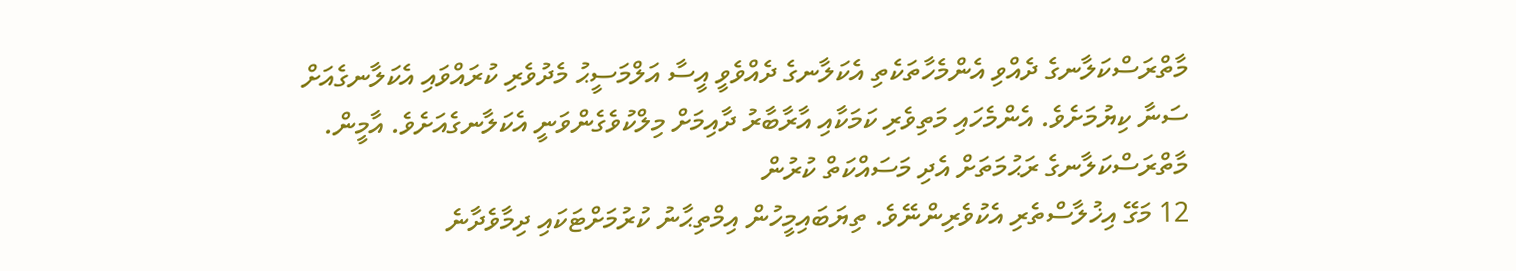މާތްރަސްކަލާނގެ ދެއްވި އެންމެހާތަކެތި އެކަލާނގެ ދެއްވެވީ އީސާ އަލްމަސީޙު މެދުވެރި ކުރައްވައި އެކަލާނގެއަށް ސަނާ ކިޔުމަށެވެ. އެންމެހައި މަތިވެރި ކަމަކާއި އާރާބާރު ދާއިމަށް މިލްކުވެގެންވަނީ އެކަލާނގެއަށެވެ. އާމީން.
މާތްރަސްކަލާނގެ ރަޙުމަތަށް އެދި މަސައްކަތް ކުރުން
12 މަގޭ އިޚުލާސްތެރި އެކުވެރިންނޭވެ. ތިޔަބައިމީހުން އިމްތިޙާނު ކުރުމަށްޓަކައި ދިމާވެދާނެ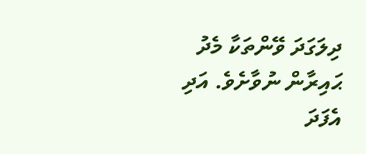ދިލަގަދަ ވޭންތަކާ މެދު ޙައިރާން ނުވާށެވެ. އަދި އެފަދަ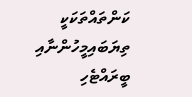ކަންތައްތަކަކީ ތިޔަބައިމީހުންނާއި ބީރައްޓެހި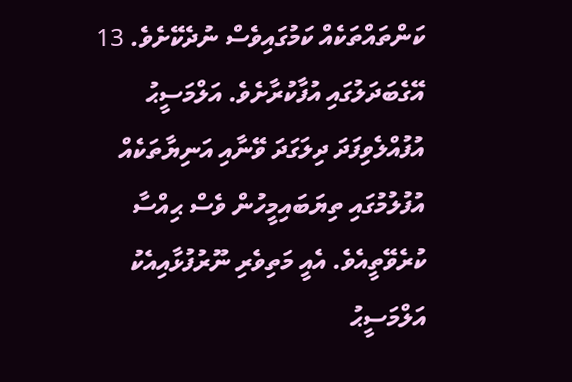ކަންތައްތަކެއް ކަމުގައިވެސް ނުދެކޭށެވެ. 13 އޭގެބަދަލުގައި އުފާކުރާށެވެ. އަލްމަސީޙު އުފުއްލެވިފަދަ ދިލަގަދަ ވޭނާއި އަނިޔާތަކެއް އުފުލުމުގައި ތިޔަބައިމީހުން ވެސް ޙިއްސާ ކުރެވޭތީއެވެ. އެއީ މަތިވެރި ނޫރުފުޅާއިއެކު އަލްމަސީޙު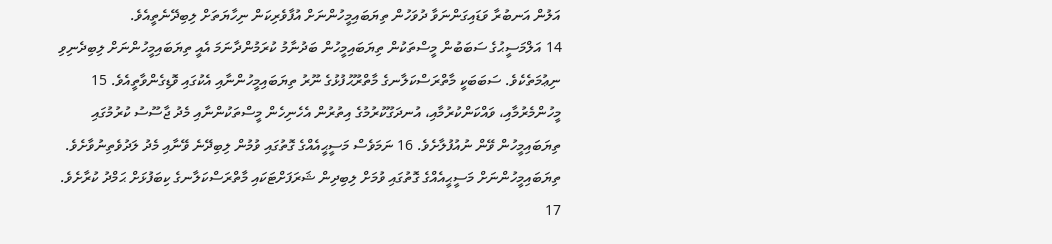އަލުން އަނބުރާ ވަޑައިގަންނަވާ ދުވަހުން ތިޔަބައިމީހުންނަށް އުފާވެރިކަން ނިހާޔަތަށް ލިބިދޭނެތީއެވެ.
14 އަލްމަސީޙުގެ ސަބަބުން މީސްތަކުން ތިޔަބައިމީހުން ބަދުނާމު ކުރަމުންދާނަމަ އެއީ ތިޔަބައިމީހުންނަށް ލިބިދެނިވި ނިޢުމަތެކެވެ. ސަބަބަކީ މާތްރަސްކަލާނގެ މާތްރޫޙުފުޅުގެ ނޫރު ތިޔަބައިމީހުންނާއި އެކުގައި ވޮޑިގެންވާތީއެވެ. 15 މީހުންމެރުމާއި، ވައްކަންކުރުމާއި، އުނދަގޫކުރުމުގެ އިތުރުން އެހެނިހެން މީސްތަކުންނާއި މެދު ޖާސޫސު ކުރުމުގައި ތިޔަބައިމީހުން ވޭން ނުއުފުލާށެވެ. 16 ނަމަވެސް މަސީޙީއެއްގެ ގޮތުގައި ވުމުން ލިބިދޭނެ ވޭނާއި މެދު ލަދުވެތިނުވާށެވެ. ތިޔަބައިމީހުންނަށް މަސީޙީއެއްގެ ގޮތުގައި ވުމަށް ލިބިދިން ޝަރަފަށްޓަކައި މާތްރަސްކަލާނގެ ކިބަފުޅަށް ޙަމްދު ކުރާށެވެ. 17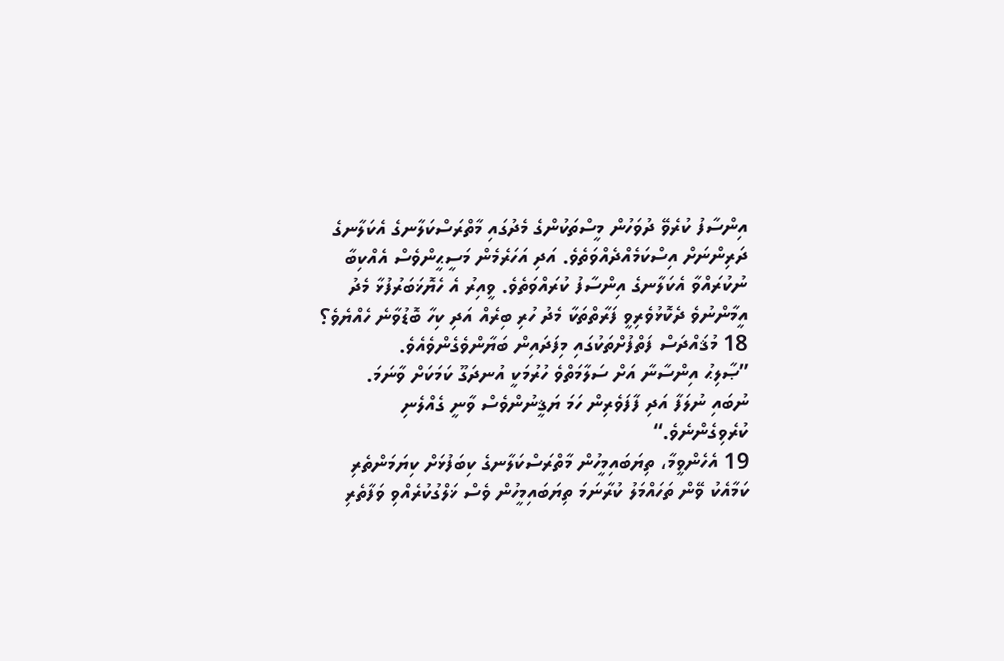އިންސާފު ކުރެވޭ ދުވަހުން މީސްތަކުންގެ މެދުގައި މާތްރަސްކަލާނގެ އެކަލާނގެ ދަރިންނަށް އިސްކަމެއްދެއްވަތެވެ. އަދި އަހަރެމެން މަސީޙީންވެސް އެއްކިބާ ނުކުރައްވާ އެކަލާނގެ އިންސާފު ކުރައްވަތެވެ. ވީއިރު އެ ހެޔޮޚަބަރުފުޅާ މެދު އީމާންނުވެ ދެކޮޅުވެރިވީ ފަރާތްތަކާ މެދު ހުރި ބިރެއް އަދި ކިހާ ބޮޑުވާނެ ހެއްޔެވެ؟ 18 މުޤައްދަސް ފަތްފުށްތަކުގައި މިފަދައިން ބަޔާންވެގެންވެއެވެ.
”ޞާލިޙު އިންސާނާ އަށް ސަލާމަތްވެ ހުރުމަކީ އުނދަގޫ ކަމަކަށް ވާނަމަ.
ނުބައި ނުލަފާ އަދި ފާފަވެރިން ހަމަ ޔަޤީނުންވެސް ވާނީ ގެއްލެނި ކުރެވިގެންނެވެ.“
19 އެހެންވީމާ، ތިޔަބައިމީހުން މާތްރަސްކަލާނގެ ކިބަފުޅަށް ކިޔަމަންތެރި ކަމާއެކު ވޭން ތަހައްމަލު ކުރާނަމަ ތިޔަބައިމީހުން ވެސް ޚަލްގުކުރެއްވި ވަފާތެރި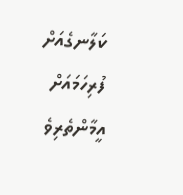ކަލާނގެއަށް ފުރިހަމައަށް އީމާންތެރިވެ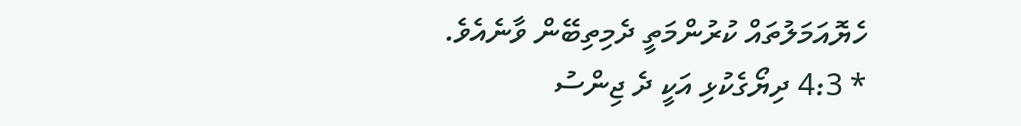ހެޔޮއަމަލުތައް ކުރުންމަތީ ދެމިތިބޭން ވާނެއެވެ.
* 4:3 ދިޔޯގެކުޅި އަކީ ދެ ޖިންސު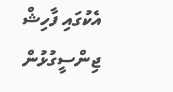އެކުގައި ފާހިޝް ޖިންސީގުޅުން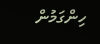ހިންގަމުން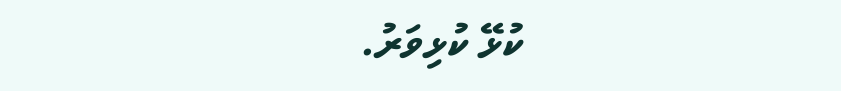ކުޅޭ ކުޅިވަރު.